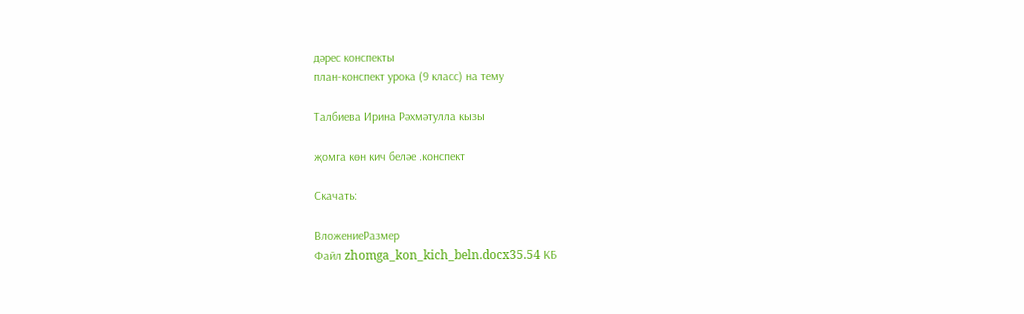дәрес конспекты
план-конспект урока (9 класс) на тему

Талбиева Ирина Рәхмәтулла кызы

җомга көн кич беләе .конспект

Скачать:

ВложениеРазмер
Файл zhomga_kon_kich_beln.docx35.54 КБ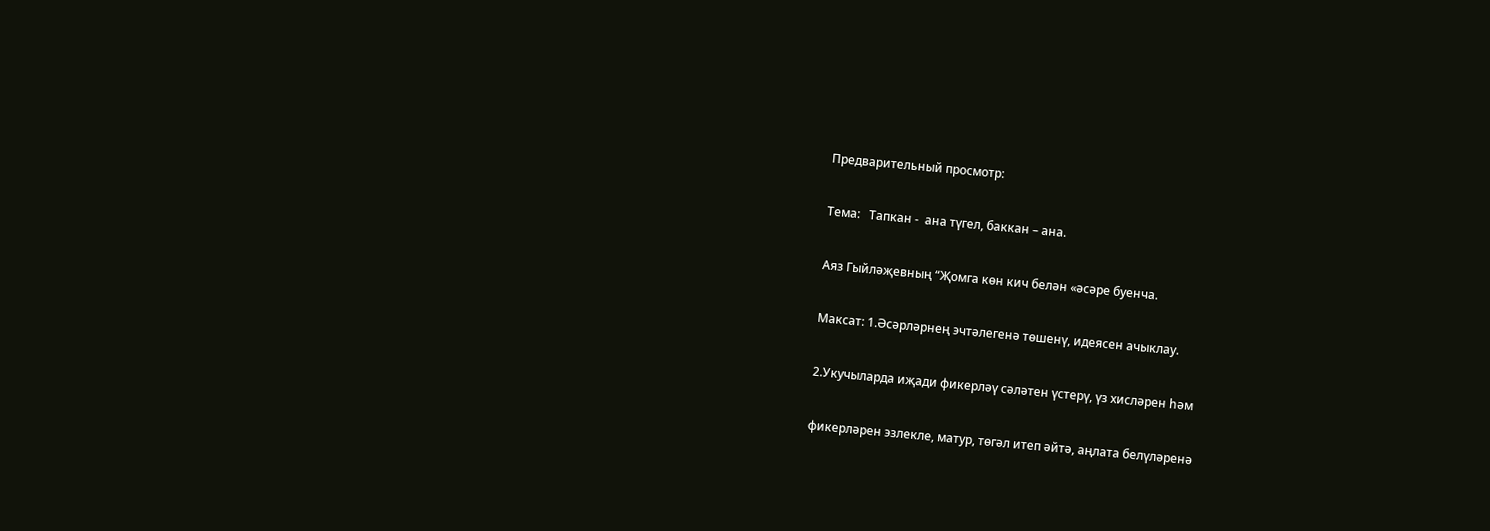Предварительный просмотр:

Тема:   Тапкан -  ана түгел, баккан – ана.

Аяз Гыйләҗевның “Җомга көн кич белән «әсәре буенча.

Максат: 1.Әсәрләрнең эчтәлегенә төшенү, идеясен ачыклау.

2.Укучыларда иҗади фикерләү сәләтен үстерү, үз хисләрен һәм

фикерләрен эзлекле, матур, төгәл итеп әйтә, аңлата белүләренә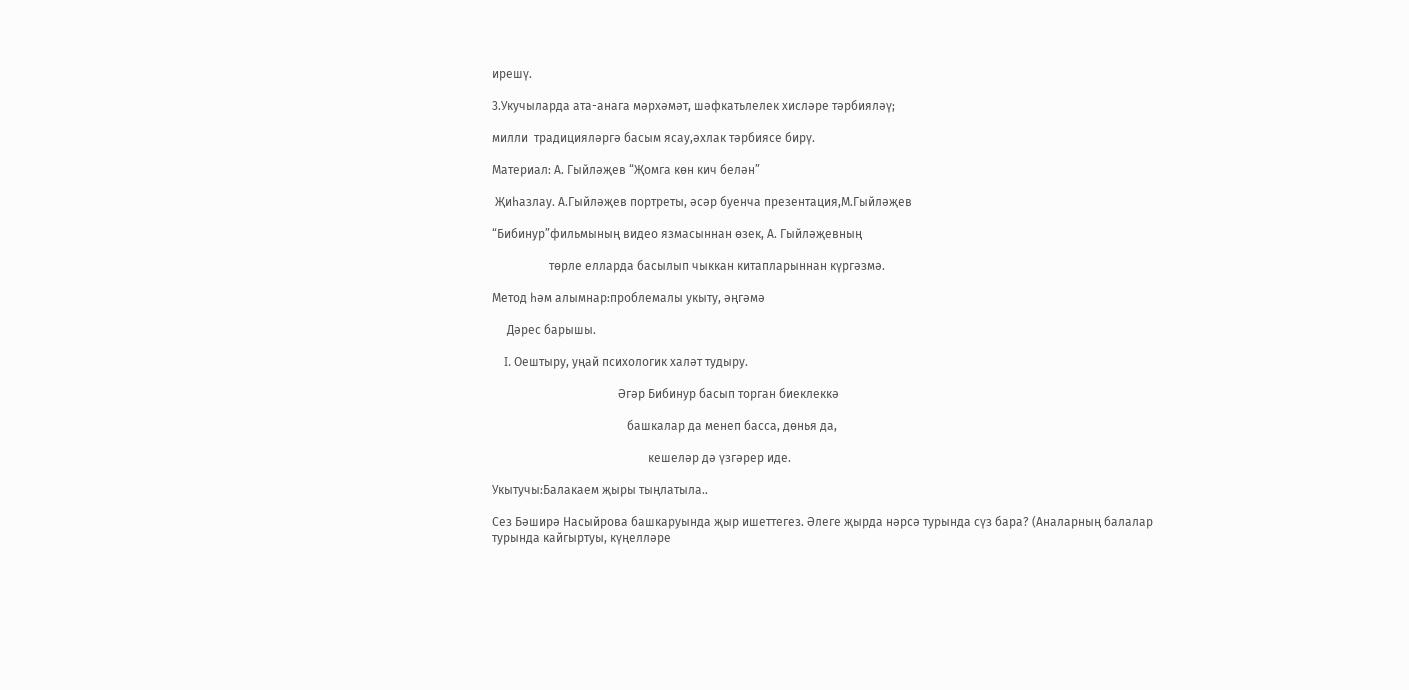ирешү.

3.Укучыларда ата-анага мәрхәмәт, шәфкатьлелек хисләре тәрбияләү;

милли  традицияләргә басым ясау,әхлак тәрбиясе бирү.

Материал: А. Гыйләҗев “Җомга көн кич белән”

 Җиһазлау. А.Гыйләҗев портреты, әсәр буенча презентация,М.Гыйләҗев

“Бибинур”фильмының видео язмасыннан өзек, А. Гыйләҗевның

                   төрле елларда басылып чыккан китапларыннан күргәзмә.

Метод һәм алымнар:проблемалы укыту, әңгәмә

     Дәрес барышы.

    I. Оештыру, уңай психологик халәт тудыру.

                                          Әгәр Бибинур басып торган биеклеккә

                                             башкалар да менеп басса, дөнья да,

                                                    кешеләр дә үзгәрер иде.

Укытучы:Балакаем җыры тыңлатыла..

Сез Бәширә Насыйрова башкаруында җыр ишеттегез. Әлеге җырда нәрсә турында сүз бара? (Аналарның балалар турында кайгыртуы, күңелләре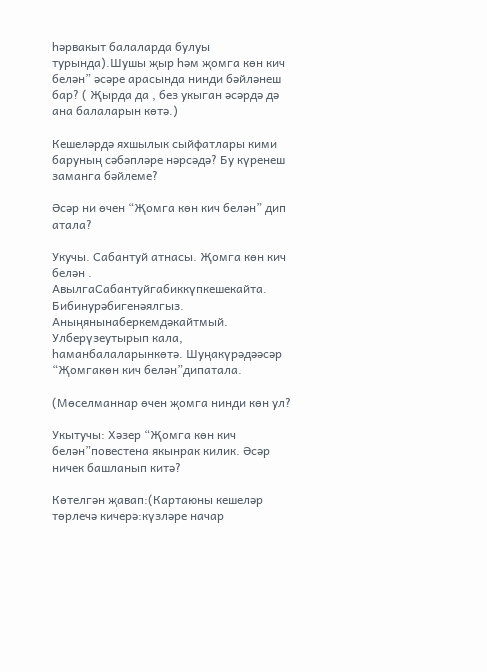hәрвакыт балаларда булуы турында).Шушы җыр hәм җомга көн кич белән” әсәре арасында нинди бәйләнеш бар? ( Җырда да , без укыган әсәрдә дә ана балаларын көтә.)

Кешеләрдә яхшылык сыйфатлары кими  баруның сәбәпләре нәрсәдә? Бу күренеш заманга бәйлеме?

Әсәр ни өчен “Җомга көн кич белән” дип атала?

Укучы. Сабантуй атнасы. Җомга көн кич белән . АвылгаСабантуйгабиккүпкешекайта. Бибинурәбигенәялгыз. Аныңянынаберкемдәкайтмый. Улберүзеутырып кала, һаманбалаларынкөтә. Шуңакүрәдәәсәр  “Җомгакөн кич белән”дипатала.

(Мөселманнар өчен җомга нинди көн ул?

Укытучы: Хәзер “Җомга көн кич белән”повестена якынрак килик. Әсәр ничек башланып китә?

Көтелгән җавап:(Картаюны кешеләр төрлечә кичерә:күзләре начар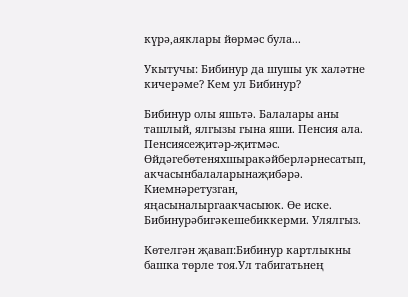күрә,аяклары йөрмәс була...

Укытучы: Бибинур да шушы ук халәтне кичерәме? Кем ул Бибинур?

Бибинур олы яшьтә. Балалары аны ташлый, ялгызы гына яши. Пенсия ала. Пенсиясеҗитәр-җитмәс. Өйдәгебөтеняхшыракәйберләрнесатып, акчасынбалаларынаҗибәрә. Киемнәретузган, яңасыналыргаакчасыюк. Өе иске. Бибинурәбигәкешебиккерми. Улялгыз.

Көтелгән җавап:Бибинур картлыкны  башка төрле тоя.Ул табигатьнең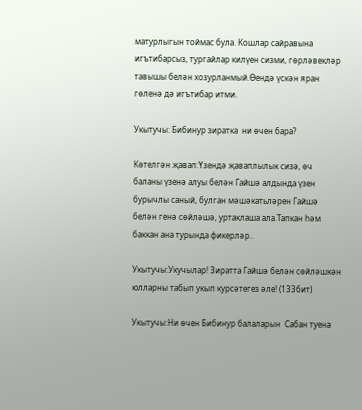матурлыгын тоймас була. Кошлар сайравына игътибарсыз, тургайлар килүен сизми, гөрләвекләр тавышы белән хозурланмый.Өендә үскән яран гөленә дә игътибар итми.

Укытучы: Бибинур зиратка  ни өчен бара?

Көтелгән җавап:Үзендә җаваплылык сизә, өч баланы үзенә алуы белән Гайшә алдында үзен бурычлы саный, булган мәшәкатьләрен Гайшә белән генә сөйләшә, уртаклаша ала.Тапкан һәм баккан ана турында фикерләр..

Укытучы:Укучылар! Зиратта Гайшә белән сөйләшкән юлларны табып укып курсәтегез әле! (133бит)

Укытучы:Ни өчен Бибинур балаларын  Сабан туена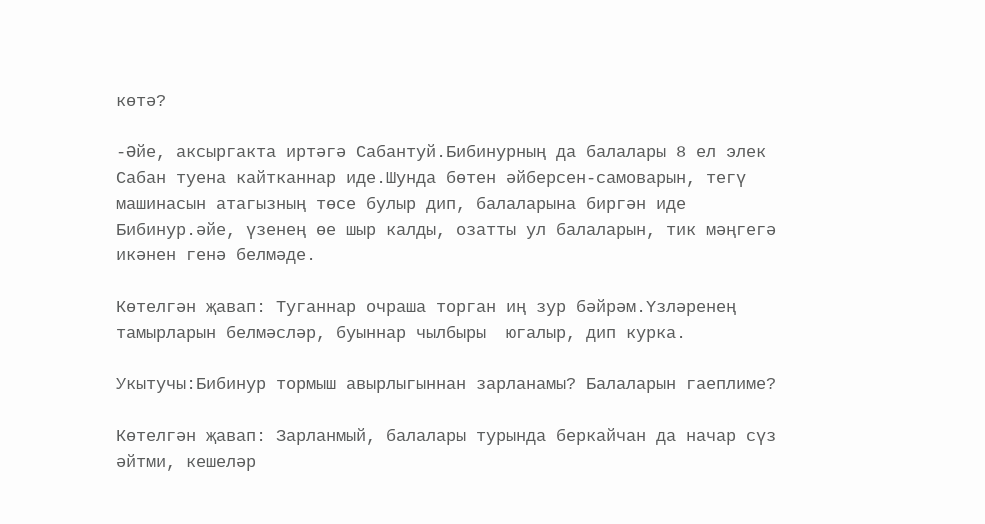көтә?

-Әйе, аксыргакта иртәгә Сабантуй.Бибинурның да балалары 8 ел элек Сабан туена кайтканнар иде.Шунда бөтен әйберсен-самоварын, тегү машинасын атагызның төсе булыр дип, балаларына биргән иде Бибинур.әйе, үзенең өе шыр калды, озатты ул балаларын, тик мәңгегә икәнен генә белмәде.

Көтелгән җавап: Туганнар очраша торган иң зур бәйрәм.Үзләренең тамырларын белмәсләр, буыннар чылбыры  югалыр, дип курка.

Укытучы:Бибинур тормыш авырлыгыннан зарланамы? Балаларын гаеплиме?

Көтелгән җавап: Зарланмый, балалары турында беркайчан да начар сүз әйтми, кешеләр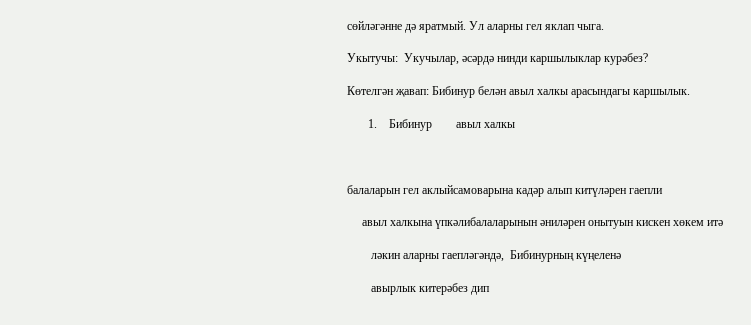сөйләгәнне дә яратмый. Ул аларны гел яклап чыга.

Укытучы:  Укучылар, әсәрдә нинди каршылыклар курәбез?

Көтелгән җавап: Бибинур белән авыл халкы арасындагы каршылык.

       1.    Бибинур        авыл халкы



балаларын гел аклыйсамоварына кадәр алып китүләрен гаепли

     авыл халкына үпкәлибалаларынын әниләрен онытуын кискен хөкем итә

        ләкин аларны гаепләгәндә,  Бибинурның күңеленә

        авырлык китерәбез дип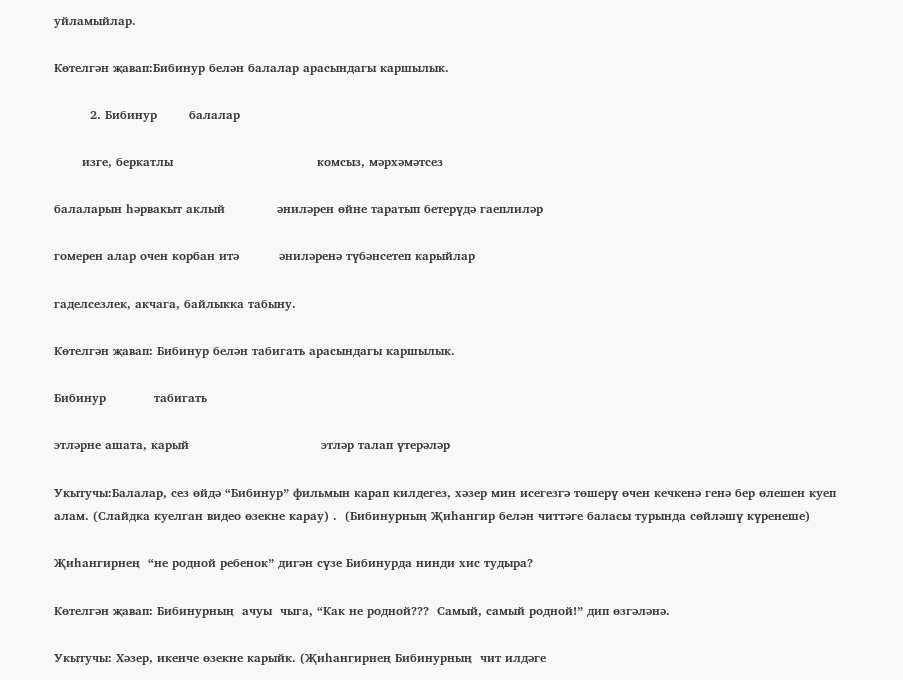уйламыйлар.

Көтелгән җавап:Бибинур белән балалар арасындагы каршылык.

         2. Бибинур        балалар

       изге, беркатлы                                    комсыз, мәрхәмәтсез

балаларын һәрвакыт аклый             әниләрен өйне таратып бетерүдә гаеплиләр

гомерен алар очен корбан итә          әниләренә түбәнсетеп карыйлар

гаделсезлек, акчага, байлыкка табыну.

Көтелгән җавап: Бибинур белән табигать арасындагы каршылык.

Бибинур            табигать

этләрне ашата, карый                                 этләр талап үтерәләр

Укытучы:Балалар, сез өйдә “Бибинур” фильмын карап килдегез, хәзер мин исегезгә төшерү өчен кечкенә генә бер өлешен куеп алам. (Слайдка куелган видео өзекне карау) .  (Бибинурның Җиһангир белән читтәге баласы турында сөйләшү күренеше)

Җиһангирнең  “не родной ребенок” дигән сүзе Бибинурда нинди хис тудыра?

Көтелгән җавап: Бибинурның  ачуы  чыга, “Как не родной???  Самый, самый родной!” дип өзгәләнә.

Укытучы: Хәзер, икенче өзекне карыйк. (Җиһангирнең Бибинурның  чит илдәге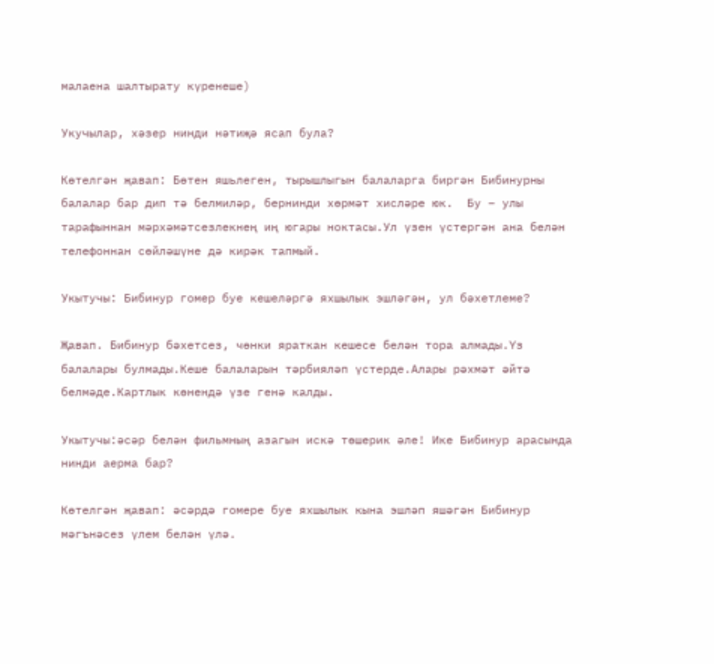малаена шалтырату күренеше)

Укучылар, хәзер нинди нәтиҗә ясап була?

Көтелгән җавап: Бөтен яшьлеген, тырышлыгын балаларга биргән Бибинурны балалар бар дип тә белмиләр, бернинди хөрмәт хисләре юк.  Бу – улы тарафыннан мәрхәмәтсезлекнең иң югары ноктасы.Ул үзен үстергән ана белән телефоннан сөйләшүне дә кирәк тапмый.

Укытучы: Бибинур гомер буе кешеләргә яхшылык эшләгән, ул бәхетлеме?

Җавап. Бибинур бәхетсез, чөнки яраткан кешесе белән тора алмады.Үз балалары булмады.Кеше балаларын тәрбияләп үстерде.Алары рәхмәт әйтә белмәде.Картлык көнендә үзе генә калды.

Укытучы:әсәр белән фильмның азагын искә төшерик әле! Ике Бибинур арасында нинди аерма бар?

Көтелгән җавап: әсәрдә гомере буе яхшылык кына эшләп яшәгән Бибинур мәгънәсез үлем белән үлә.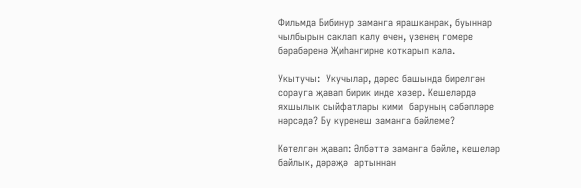Фильмда Бибинур заманга ярашканрак, буыннар чылбырын саклап калу өчен, үзенең гомере бәрабәренә Җиһангирне коткарып кала.

Укытучы:  Укучылар, дәрес башында бирелгән сорауга җавап бирик инде хәзер. Кешеләрдә яхшылык сыйфатлары кими  баруның сәбәпләре нәрсәдә? Бу күренеш заманга бәйлеме?

Көтелгән җавап: Әлбәттә заманга бәйле, кешеләр байлык, дәрәҗә  артыннан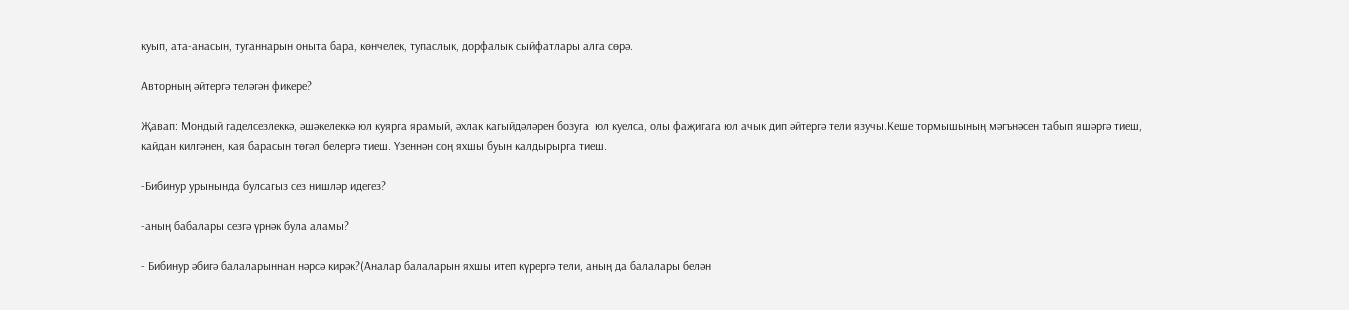куып, ата-анасын, туганнарын оныта бара, көнчелек, тупаслык, дорфалык сыйфатлары алга сөрә.

Авторның әйтергә теләгән фикере?

Җавап: Мондый гаделсезлеккә, әшәкелеккә юл куярга ярамый, әхлак кагыйдәләрен бозуга  юл куелса, олы фаҗигага юл ачык дип әйтергә тели язучы.Кеше тормышының мәгънәсен табып яшәргә тиеш, кайдан килгәнен, кая барасын төгәл белергә тиеш. Үзеннән соң яхшы буын калдырырга тиеш.

-Бибинур урынында булсагыз сез нишләр идегез?

-аның бабалары сезгә үрнәк була аламы?

- Бибинур әбигә балаларыннан нәрсә кирәк?(Аналар балаларын яхшы итеп күрергә тели, аның да балалары белән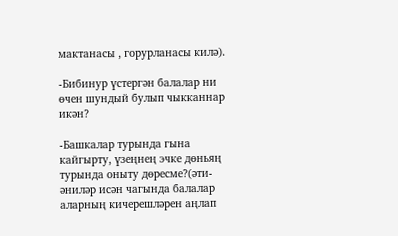мактанасы , горурланасы килә).

-Бибинур үстергән балалар ни өчен шундый булып чыкканнар икән?

-Башкалар турында гына кайгырту, үзеңнең эчке дөньяң турында оныту дөресме?(әти-әниләр исән чагында балалар аларның кичерешләрен аңлап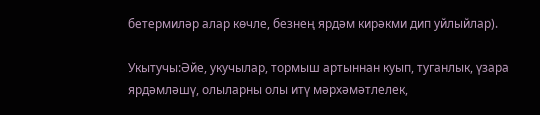бетермиләр алар көчле, безнең ярдәм кирәкми дип уйлыйлар).

Укытучы:Әйе, укучылар, тормыш артыннан куып, туганлык, үзара ярдәмләшү, олыларны олы итү мәрхәмәтлелек,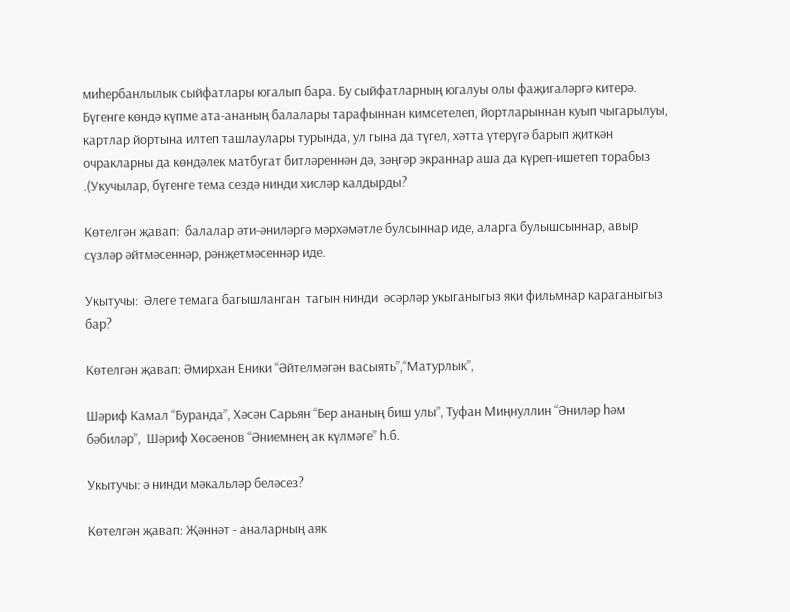миһербанлылык сыйфатлары югалып бара. Бу сыйфатларның югалуы олы фаҗигаләргә китерә. Бүгенге көндә күпме ата-ананың балалары тарафыннан кимсетелеп, йортларыннан куып чыгарылуы, картлар йортына илтеп ташлаулары турында, ул гына да түгел, хәтта үтерүгә барып җиткән очракларны да көндәлек матбугат битләреннән дә, зәңгәр экраннар аша да күреп-ишетеп торабыз .(Укучылар, бүгенге тема сездә нинди хисләр калдырды?

Көтелгән җавап:  балалар әти-әниләргә мәрхәмәтле булсыннар иде, аларга булышсыннар, авыр сүзләр әйтмәсеннәр, рәнҗетмәсеннәр иде.

Укытучы:  Әлеге темага багышланган  тагын нинди  әсәрләр укыганыгыз яки фильмнар караганыгыз бар?

Көтелгән җавап: Әмирхан Еники “Әйтелмәгән васыять”,“Матурлык”,

Шәриф Камал “Буранда”, Хәсән Сарьян “Бер ананың биш улы”, Туфан Миңнуллин “Әниләр һәм бәбиләр”,  Шәриф Хөсәенов “Әниемнең ак күлмәге” һ.б.

Укытучы: ә нинди мәкальләр беләсез?

Көтелгән җавап: Җәннәт - аналарның аяк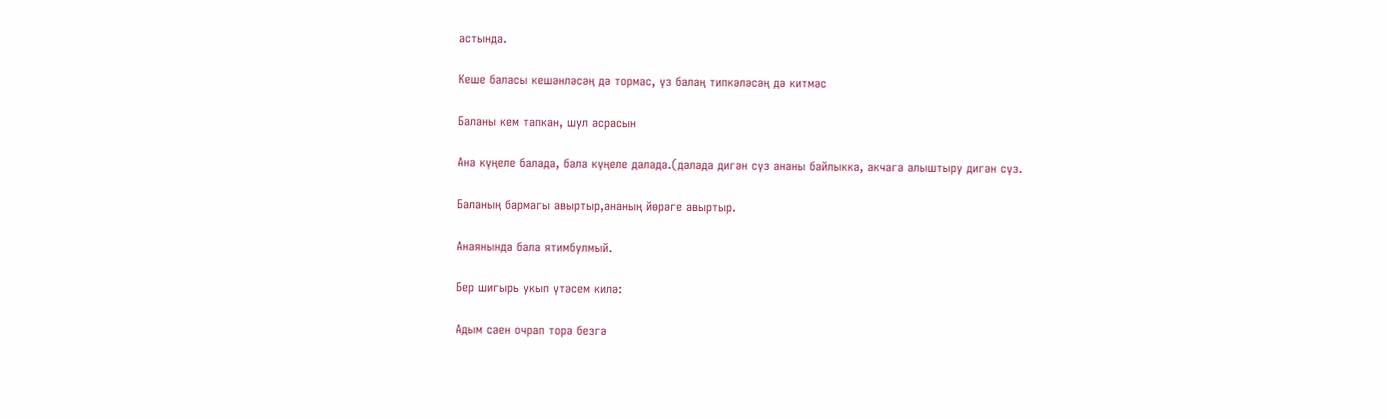астында.

Кеше баласы кешәнләсәң дә тормас, үз балаң типкәләсәң дә китмәс

Баланы кем тапкан, шул асрасын

Ана күңеле балада, бала күңеле далада.(далада дигән сүз ананы байлыкка, акчага алыштыру дигән сүз.

Баланың бармагы авыртыр,ананың йөрәге авыртыр.

Анаянында бала ятимбулмый.

Бер шигырь укып үтәсем килә:

Адым саен очрап тора безгә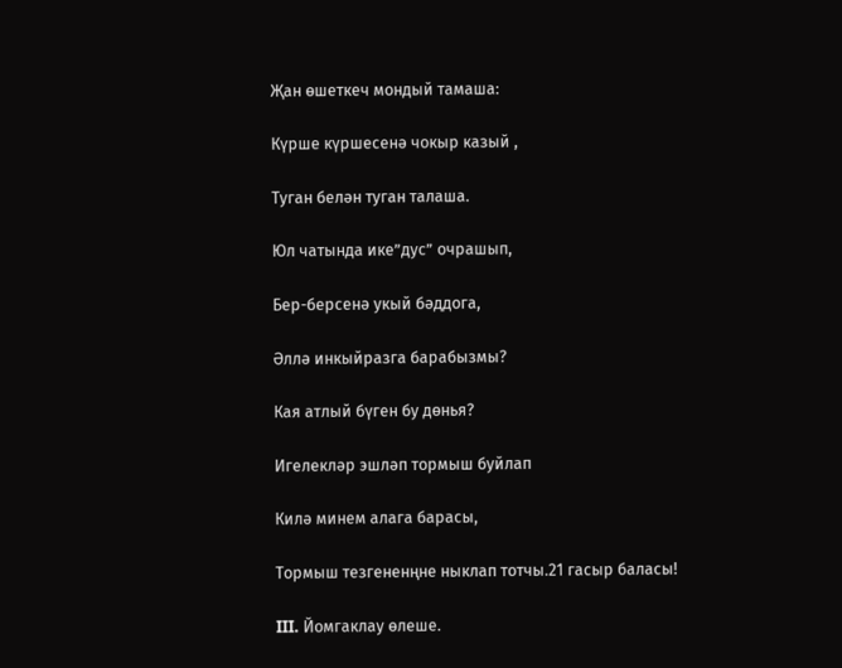Җан өшеткеч мондый тамаша:

Күрше күршесенә чокыр казый ,

Туган белән туган талаша.

Юл чатында ике”дус” очрашып,

Бер-берсенә укый бәддога,

Әллә инкыйразга барабызмы?

Кая атлый бүген бу дөнья?

Игелекләр эшләп тормыш буйлап

Килә минем алага барасы,

Тормыш тезгененңне ныклап тотчы.21 гасыр баласы!

III. Йомгаклау өлеше.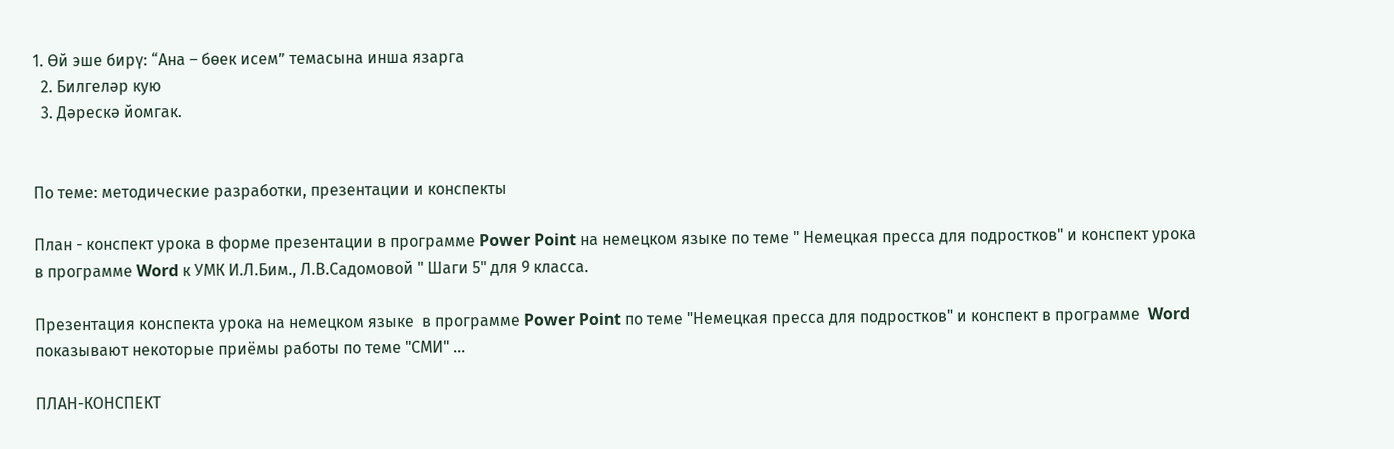1. Өй эше бирү: “Ана – бөек исем” темасына инша язарга
  2. Билгеләр кую
  3. Дәрескә йомгак.


По теме: методические разработки, презентации и конспекты

План - конспект урока в форме презентации в программе Power Point на немецком языке по теме " Немецкая пресса для подростков" и конспект урока в программе Word к УМК И.Л.Бим., Л.В.Садомовой " Шаги 5" для 9 класса.

Презентация конспекта урока на немецком языке  в программе Power Point по теме "Немецкая пресса для подростков" и конспект в программе  Word показывают некоторые приёмы работы по теме "СМИ" ...

ПЛАН-КОНСПЕКТ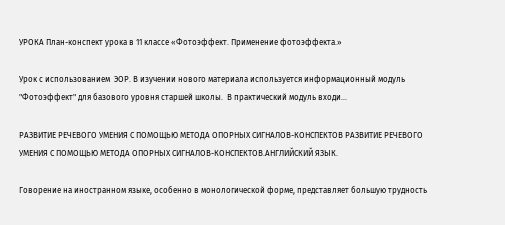УРОКА План-конспект урока в 11 классе «Фотоэффект. Применение фотоэффекта.»

Урок с использованием  ЭОР. В изучении нового материала используется информационный модуль  "Фотоэффект" для базового уровня старшей школы.  В практический модуль входи...

РАЗВИТИЕ РЕЧЕВОГО УМЕНИЯ С ПОМОЩЬЮ МЕТОДА ОПОРНЫХ СИГНАЛОВ-КОНСПЕКТОВ РАЗВИТИЕ РЕЧЕВОГО УМЕНИЯ С ПОМОЩЬЮ МЕТОДА ОПОРНЫХ СИГНАЛОВ-КОНСПЕКТОВ.АНГЛИЙСКИЙ ЯЗЫК.

Говорение на иностранном языке, особенно в монологической форме, представляет большую трудность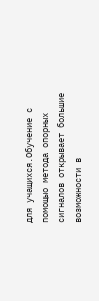для учащихся.Обучение с помощыо метода опорных сигналов открывает большие возможности в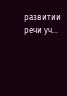развитии речи уч...